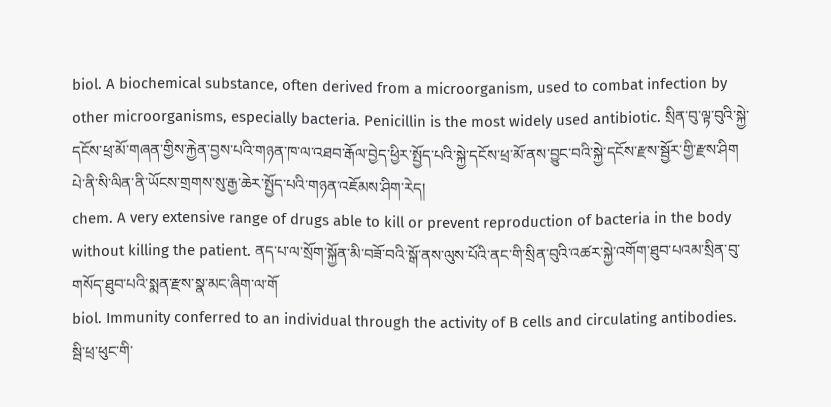biol. A biochemical substance, often derived from a microorganism, used to combat infection by other microorganisms, especially bacteria. Penicillin is the most widely used antibiotic. སྲིན་བུ་ལྟ་བུའི་སྐྱེ་དངོས་ཕྲ་མོ་གཞན་གྱིས་རྐྱེན་བྱས་པའི་གཉན་ཁ་ལ་འཐབ་རྒོལ་བྱེད་ཕྱིར་སྤྱོད་པའི་སྐྱེ་དངོས་ཕྲ་མོ་ནས་བྱུང་བའི་སྐྱེ་དངོས་རྫས་སྦྱོར་གྱི་རྫས་ཤིག པེ་ནི་སི་ལིན་ནི་ཡོངས་གྲགས་སུ་རྒྱ་ཆེར་སྤྱོད་པའི་གཉན་འཇོམས་ཤིག་རེད།
chem. A very extensive range of drugs able to kill or prevent reproduction of bacteria in the body without killing the patient. ནད་པ་ལ་སྲོག་སྐྱོན་མི་བཟོ་བའི་སྒོ་ནས་ལུས་པོའི་ནང་གི་སྲིན་བུའི་འཚར་སྐྱེ་འགོག་ཐུབ་པའམ་སྲིན་བུ་གསོད་ཐུབ་པའི་སྨན་རྫས་སྣ་མང་ཞིག་ལ་གོ
biol. Immunity conferred to an individual through the activity of B cells and circulating antibodies. སྦི་ཕྲ་ཕུང་གི་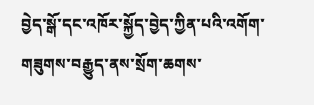བྱེད་སྒོ་དང་འཁོར་སྐྱོད་བྱེད་ཀྱིན་པའི་འགོག་གཟུགས་བརྒྱུད་ནས་སྲོག་ཆགས་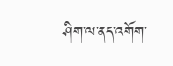ཤིག་ལ་ནད་འགོག་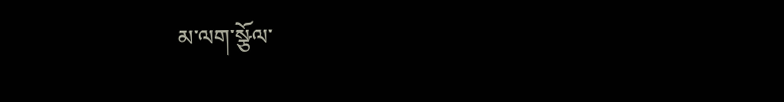མ་ལག་སྩོལ་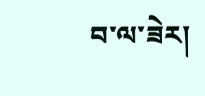བ་ལ་ཟེར།